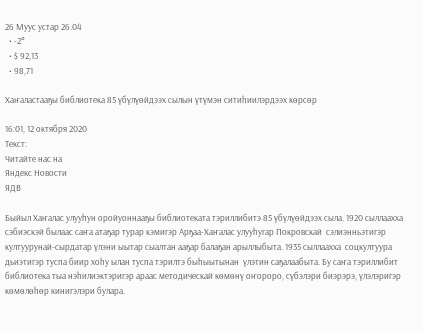26 Муус устар 26.04
  • -2°
  • $ 92,13
  • 98,71

Хаҥаластааҕы библиотека 85 үбүлүөйдээх сылын үтүмэн ситиһиилэрдээх көрсөр

16:01, 12 октября 2020
Текст:
Читайте нас на
Яндекс Новости
ЯДВ

Быйыл Хаҥалас улууһун оройуоннааҕы библиотеката тэриллибитэ 85 үбүлүөйдээх сыла. 1920 сыллаахха сэбиэскэй былаас саҥа атаҕар турар кэмигэр Арҕаа-Хаҥалас улууһугар Покровскай  сэлиэнньэтигэр култуурунай-сырдатар үлэни ыытар сыалтан ааҕар балаҕан арыллыбыта. 1935 сыллаахха  соцкултуура дьиэтигэр туспа биир хоһу ылан туспа тэрилтэ быһыытынан  үлэтин саҕалаабыта. Бу саҥа тэриллибит библиотека тыа нэһилиэктэригэр араас методическай көмөнү оҥороро, сүбэлэри биэрэрэ, үлэлэригэр көмөлөһөр кинигэлэри булара.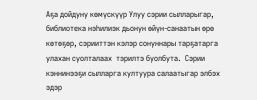Аҕа дойдуну көмүскүүр Улуу сэрии сылларыгар, библиотека нэһилиэк дьонун өйүн-санаатын өрө көтөҕөр, сэрииттэн кэлэр сонуннары тарҕатарга улахан суолталаах  тэрилтэ буолбута.  Сэрии кэннинээҕи сылларга култуура салаатыгар элбэх эдэр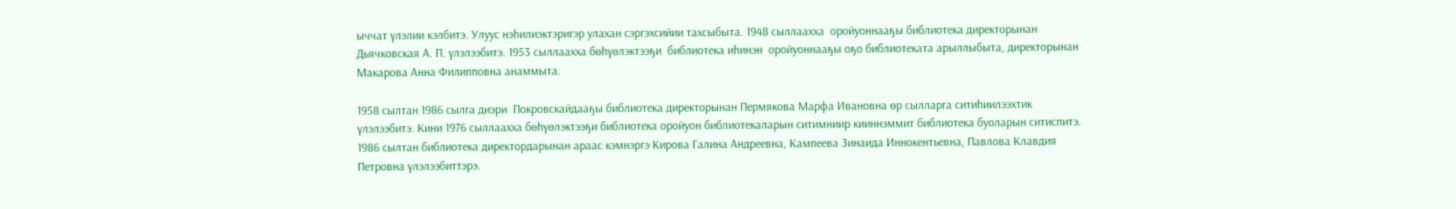ыччат үлэлии кэлбитэ. Улуус нэһилиэктэригэр улахан сэргэхсийии тахсыбыта. 1948 сыллаахха  оройуоннааҕы библиотека директорынан Дьячковская А. П. үлэлээбитэ. 1953 сыллаахха бөһүөлэктээҕи  библиотека иһинэн  оройуоннааҕы оҕо библиотеката арыллыбыта, директорынан Макарова Анна Филипповна анаммыта.

1958 сылтан 1986 сылга диэри  Покровскайдааҕы библиотека директорынан Пермякова Марфа Ивановна өр сылларга ситиһиилээхтик үлэлээбитэ. Кини 1976 сыллаахха бөһүөлэктээҕи библиотека оройуон библиотекаларын ситимниир кииннэммит библиотека буоларын ситиспитэ. 1986 сылтан библиотека директордарынан араас кэмнэргэ Кирова Галина Андреевна, Кампеева Зинаида Иннокентьевна, Павлова Клавдия Петровна үлэлээбиттэрэ.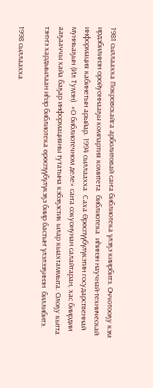1981 сыллаахха Покровскайга арболитовай саҥа библиотека үлэҕэ киирбитэ. Оччотооҕу кэм ирдэбилинэн оройуоннааҕы компартия комитета  библиотека  иһинэн научнай-техническай информация кабинетын арыйар. 1994 сыллаахха  Саха Өрөспүүбүлүкэтин государственнай мунньаҕын (Ил Тумэн)  «О библиотечном деле» саҥа сокуонунан салайтаран, хас биирдии ааҕааччы хайа баҕар информацияны тутатына кэбэҕэстик ылар кыахтаммыта. Олоҕу кытта тэҥҥэ хардыылаан иһэр библиотека өрөспүүбүлүкэҕэ биир бастыҥ үлэлээҕинэн  биллибитэ.

1998 сыллаахха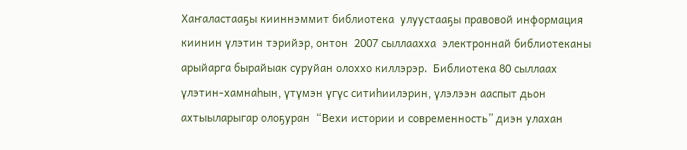Хаҥаластааҕы кииннэммит библиотека  улуустааҕы правовой информация  киинин үлэтин тэрийэр, онтон  2007 сыллаахха  электроннай библиотеканы арыйарга бырайыак суруйан олоххо киллэрэр.  Библиотека 80 сыллаах үлэтин-хамнаһын, үтүмэн үгүс ситиһиилэрин, үлэлээн ааспыт дьон ахтыыларыгар олоҕуран  “Вехи истории и современность” диэн улахан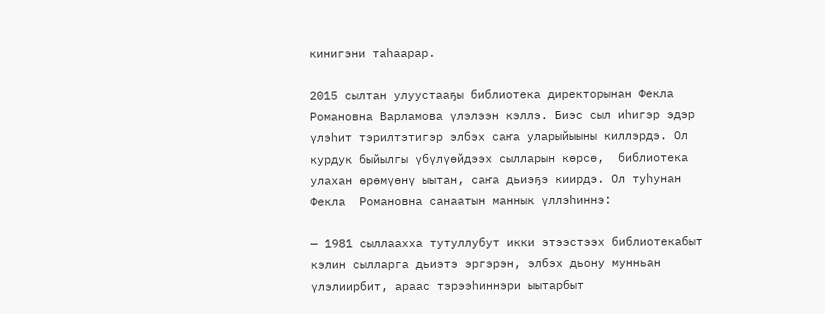кинигэни таһаарар.

2015 сылтан улуустааҕы библиотека директорынан Фекла Романовна Варламова үлэлээн кэллэ. Биэс сыл иһигэр эдэр үлэһит тэрилтэтигэр элбэх саҥа уларыйыыны киллэрдэ. Ол курдук быйылгы үбүлүөйдээх сылларын көрсө,  библиотека улахан өрөмүөнү ыытан, саҥа дьиэҕэ киирдэ. Ол туһунан Фекла  Романовна санаатын маннык үллэһиннэ:

— 1981 сыллаахха тутуллубут икки этээстээх библиотекабыт кэлин сылларга дьиэтэ эргэрэн, элбэх дьону мунньан үлэлиирбит, араас тэрээһиннэри ыытарбыт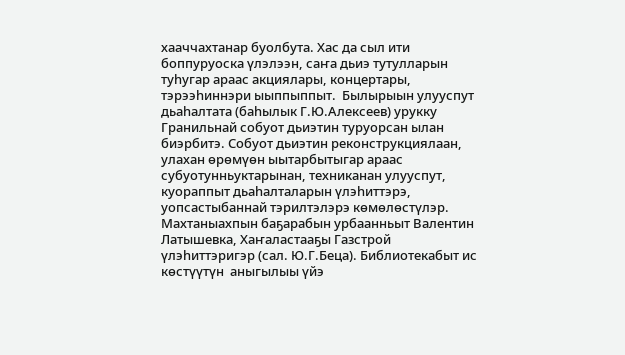хааччахтанар буолбута. Хас да сыл ити боппуруоска үлэлээн, саҥа дьиэ тутулларын туһугар араас акциялары, концертары, тэрээһиннэри ыыппыппыт.  Былырыын улууспут дьаһалтата (баһылык Г.Ю.Алексеев) урукку Гранильнай собуот дьиэтин туруорсан ылан биэрбитэ. Собуот дьиэтин реконструкциялаан, улахан өрөмүөн ыытарбытыгар араас субуотунньуктарынан, техниканан улууспут, куораппыт дьаһалталарын үлэһиттэрэ,  уопсастыбаннай тэрилтэлэрэ көмөлөстүлэр. Махтаныахпын баҕарабын урбаанньыт Валентин Латышевка, Хаҥаластааҕы Газстрой үлэһиттэригэр (сал. Ю.Г.Беца). Библиотекабыт ис көстүүтүн  аныгылыы үйэ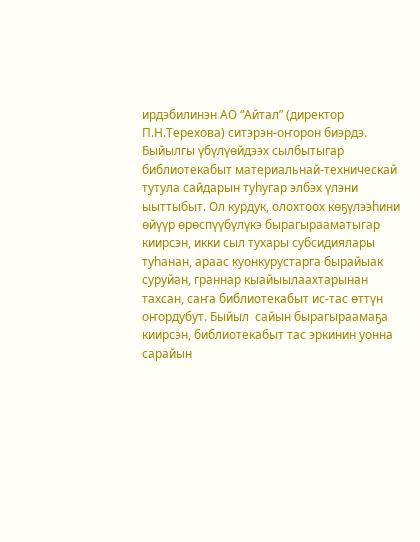ирдэбилинэн АО “Айтал” (директор П.Н.Терехова) ситэрэн-оҥорон биэрдэ. Быйылгы үбүлүөйдээх сылбытыгар библиотекабыт материальнай-техническай  тутула сайдарын туһугар элбэх үлэни ыыттыбыт. Ол курдук, олохтоох көҕүлээһини өйүүр өрөспүүбүлүкэ бырагырааматыгар киирсэн, икки сыл тухары субсидиялары туһанан, араас куонкурустарга бырайыак суруйан, граннар кыайыылаахтарынан тахсан, саҥа библиотекабыт ис-тас өттүн оҥордубут. Быйыл  сайын бырагыраамаҕа киирсэн, библиотекабыт тас эркинин уонна сарайын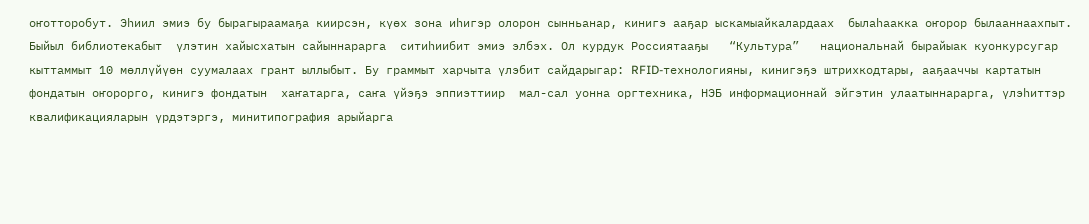оҥотторобут. Эһиил эмиэ бу бырагыраамаҕа киирсэн, күөх зона иһигэр олорон сынньанар, кинигэ ааҕар ыскамыайкалардаах  былаһаакка оҥорор былааннаахпыт.  Быйыл библиотекабыт  үлэтин хайысхатын сайыннарарга  ситиһиибит эмиэ элбэх. Ол курдук Россиятааҕы   “Культура”   национальнай бырайыак куонкурсугар кыттаммыт 10 мөллүйүөн суумалаах грант ыллыбыт. Бу граммыт харчыта үлэбит сайдарыгар: RFID-технологияны, кинигэҕэ штрихкодтары, ааҕааччы картатын фондатын оҥорорго, кинигэ фондатын  хаҥатарга, саҥа үйэҕэ эппиэттиир  мал-сал уонна оргтехника, НЭБ информационнай эйгэтин улаатыннарарга, үлэһиттэр квалификацияларын үрдэтэргэ, минитипография арыйарга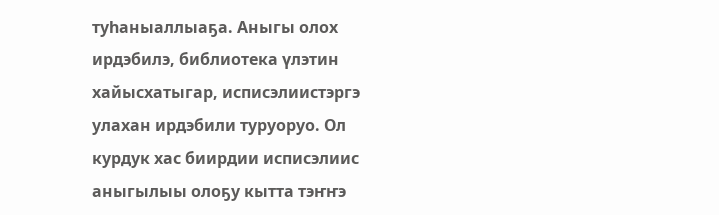туһаныаллыаҕа. Аныгы олох ирдэбилэ, библиотека үлэтин хайысхатыгар, исписэлиистэргэ улахан ирдэбили туруоруо. Ол курдук хас биирдии исписэлиис аныгылыы олоҕу кытта тэҥҥэ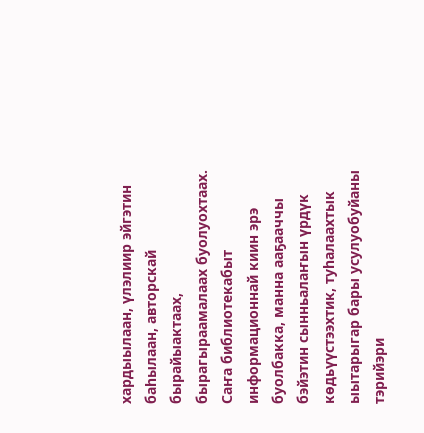хардыылаан, үлэлиир эйгэтин баһылаан, авторскай бырайыактаах, бырагыраамалаах буолуохтаах. Саҥа библиотекабыт информационнай киин эрэ буолбакка, манна ааҕааччы бэйэтин сынньалаҥын үрдүк көдьүүстээхтик, туһалаахтык ыытарыгар бары усулуобуйаны тэрийэри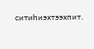ситиһиэхтээхпит.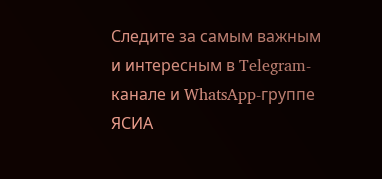Следите за самым важным и интересным в Telegram-канале и WhatsApp-группе ЯСИА